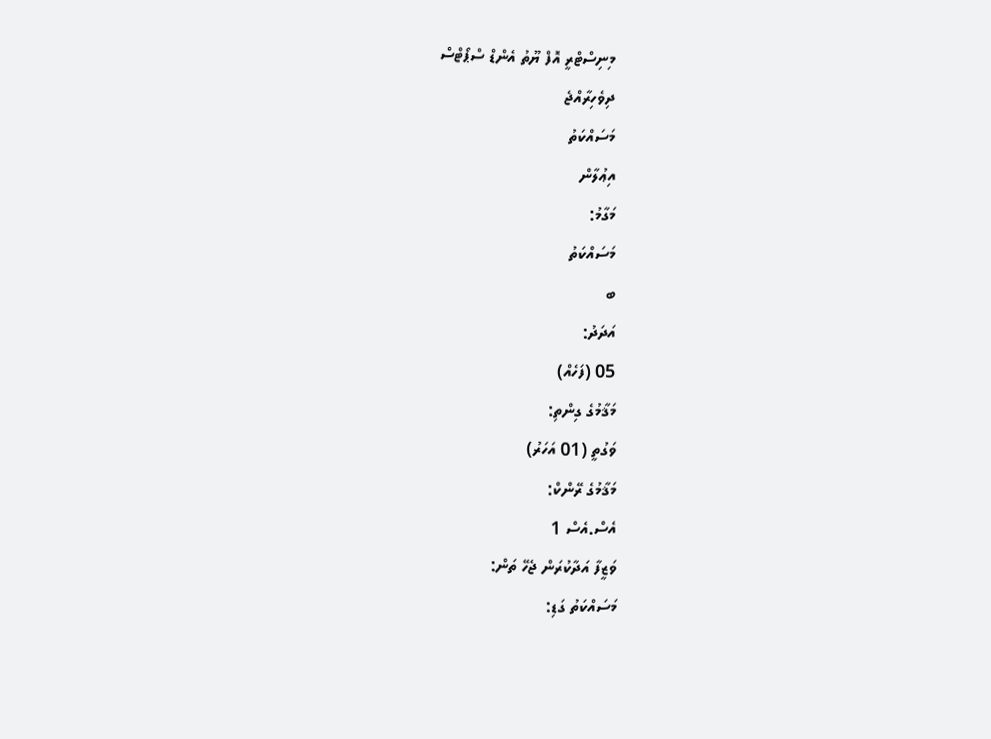މިނިސްޓްރީ އޮފް ޔޫތު އެންޑް ސްޕޯޓްސް
ދިވެހިރާއްޖެ
މަސައްކަތު
އިޢުލާން
މަގާމު:
މަސައްކަތު
ބ
އަދަދު:
05 (ފަހެއް)
މަޤާމުގެ ގިންތި:
ވަގުތީ (01 އަހަރު)
މަޤާމުގެ ރޭންކް:
އެސް.އެސް 1
ވަޒީފާ އަދާކުރަން ޖެހޭ ތަން:
މަސައްކަތު ގަޑި: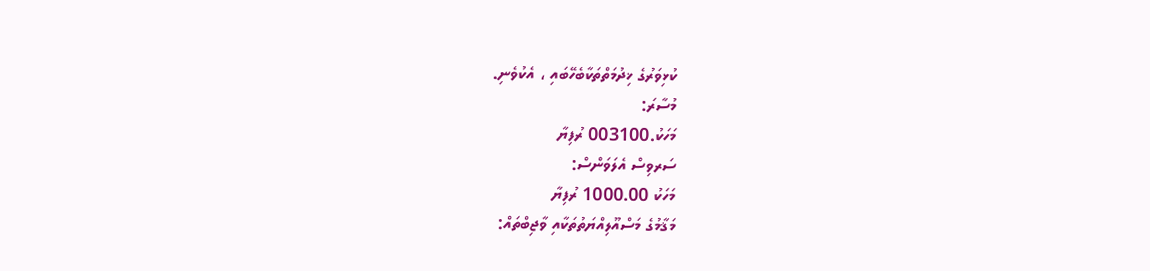ކުޅިވަރުގެ ޚިދުމަތްތަކާބެހޭބައި ، އެކުވެނި.
މުސާރަ:
މަހަކު.003100 ރުފިޔާ
ސަރވިސް އެލަވަންސް:
މަހަކު 1000.00 ރުފިޔާ
މަޤާމުގެ މަސްއޫލިއްޔަތުތަކާއި ވާޖިބްތައް: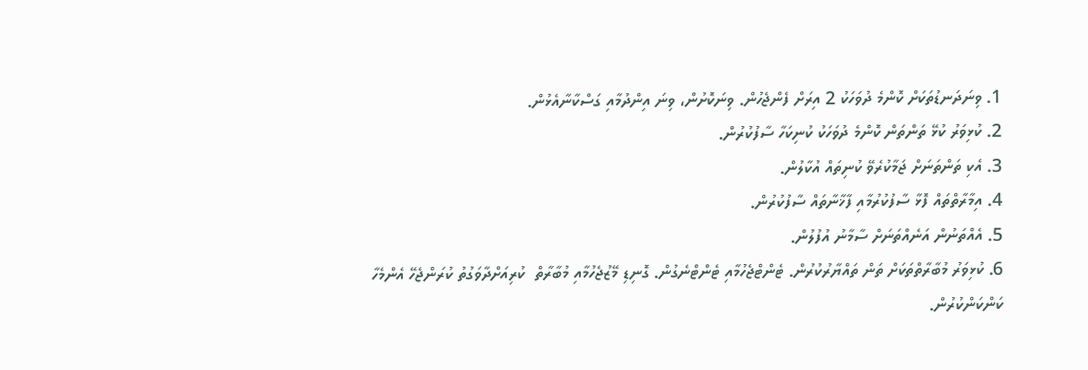1. ވިނަދަނޑުތަކަށް ކޮންމެ ދުވަހަކު 2 އިރަށް ފެންޖެހުން. ވިނަކޮށުން، ވިނަ އިންދުމާއި ގަސްކާނާއެޅުން.
2. ކުޅިވަރު ކުޅޭ ތަންތަން ކޮންމެ ދުވަހަކު ކުނިކަހާ ސާފުކުރުން.
3. އެކި ތަންތަނަށް ޖަމާކުރެވޭ ކުނިތައް އުކާލުން.
4. އިމާރާތްތައް ފޮޅާ ސާފުކުރުމާއި ފާޚާނާތައް ސާފުކުރުން.
5. އެއްތަނުން އަނެއްތަނަށް ސާމާނު އުފުލުން.
6. ކުޅިވަރު މުބާރާތްތަކަށް ތަން ތައްޔާރުކުރުން. ޓެންޓްޖެހުމާއި ޓެންޓްނެގުން. ގޮނިޑި މޭޒުޖެހުމާއި މުބާރާތް  ކުރިއަށްދާވަގުތު ކުރަންޖެހޭ އެންމެހާ ކަންކަންކުރުން.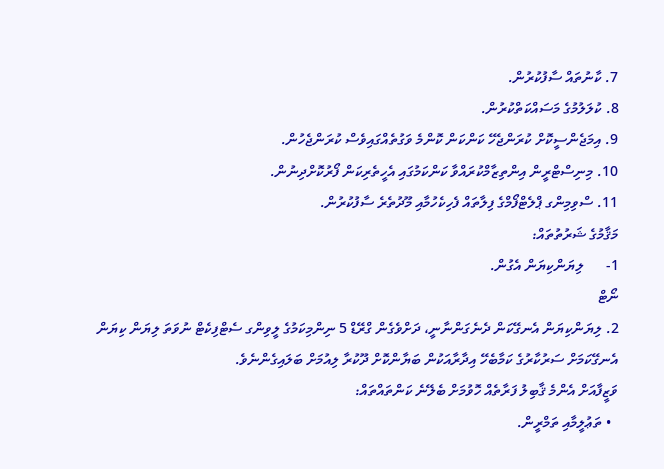7. ކާނުތައް ސާފުކުރުން.
8. ކުލަލުމުގެ މަސައްކަތްކުރުން.
9. އިމަޖެންސީކޮށް ކުރަންޖެހޭ ކަންކަން ކޮންމެ ވަގުތެއްގައިވެސް ކުރަންޖެހުން.
10. މިނިސްޓްރީން އިންތިޒާމްކުރައްވާ ކަންކަމުގައި އެހީތެރިކަން ފޯރުކޮށްދިނުން.
11. ސްވިމިންގ ޕްލެޓްފޯމްގެ ފިލާތައް ފެހިކެހުމާއި މޫދުތެރެ ސާފުކުރުން.
މަޤާމުގެ ޝަރުތުތައް:
1-      ލިޔަންކިޔަން އެގުން.
ނޯޓް
2. ލިޔަންކިޔަން އެނގޭކަން ދެނެގަންނާނީ، ދަށްވެގެން ގްރޭޑް 5 ނިންމިކަމުގެ ލީވިންގ ސެޓްފިކެޓް ނުވަތަ ލިޔަން ކިޔަން އެނގޭކަމަށް ސަރުކާރުގެ ކަމާބެހޭ އިދާރާއަކުން ބަޔާންކޮށް ދޫކުރާ ލިއުމަށް ބަލައިގެންނެވެ.
ވަޒީފާއަށް އެންމެ ޤާބިލު ފަރާތެއް ހޮވުމަށް ބެލޭނެ ކަންތައްތައް:
  • ތަޢުލީމާއި ތަމްރީން.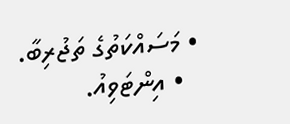• މަސައްކަތުގެ ތަޖުރިބާ.
  • އިންޓަވިއު.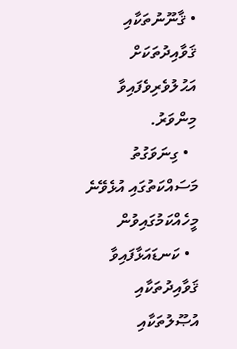• ޤާނޫނުތަކާއި ޤަވާއިދުތަކަށް އަޙުލުވެރިވެފައިވާ މިންވަރު.
  • ގިނަވަގުތު މަސައްކަތުގައި އުޅެވޭނެ މީހެއްކަމުގައިވުން
  • ކަނޑައަޅާފައިވާ ޤަވާއިދުތަކާއި އުޞޫލުތަކާއި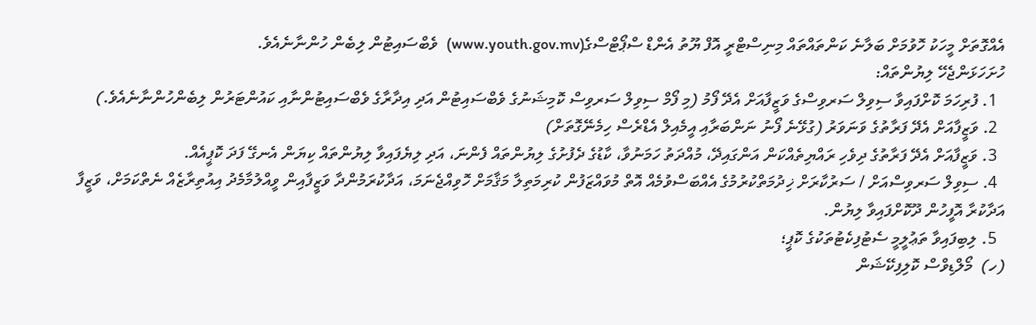އެއްގޮތަށް މީހަކު ހޮވުމަށް ބަލާނެ ކަންތައްތައް މިނިސްޓްރީ އޮފް ޔޫތު އެންޑް ސްޕޯޓްސްގެ(www.youth.gov.mv)  ވެބްސައިޓުން ލިބެން ހުންނާނެއެވެ.
ހުށަހަޅަންޖެހޭ ލިޔުންތައް:
  1. ފުރިހަމަ ކޮށްފައިވާ ސިވިލް ސަރވިސްގެ ވަޒީފާއަށް އެދޭ ފޯމު (މި ފޯމް ސިވިލް ސަރވިސް ކޮމިޝަނުގެ ވެބްސައިޓުން އަދި އިދާރާގެ ވެބްސައިޓުންނާއި ކައުންޓަރުން ލިބެންހުންނާނެއެވެ.)
  2. ވަޒީފާއަށް އެދޭ ފަރާތުގެ ވަނަވަރު (ގުޅޭނެ ފޯނު ނަންބަރާއި އީމެއިލް އެޑްރެސް ހިމެނޭގޮތަށް)
  3. ވަޒީފާއަށް އެދޭ ފަރާތުގެ ދިވެހި ރައްޔިތެއްކަން އަންގައިދޭ، މުއްދަތު ހަމަނުވާ، ކާޑުގެ ދެފުށުގެ ލިޔުންތައް ފެންނަ، އަދި ލިޔެފައިވާ ލިޔުންތައް ކިޔަން އެނގޭ ފަދަ ކޮޕީއެއް.
  4. ސިވިލް ސަރވިސްއަށް / ސަރުކާރަށް ޚިދުމަތްކުރުމުގެ އެއްބަސްވުމެއް އޮތް މުވައްޒަފުން ކުރިމަތިލާ މަޤާމަށް ހޮވިއްޖެނަމަ، އަދާކުރަމުންދާ ވަޒީފާއިން ވީއްލުމާމެދު އިއުތިރާޒެއް ނެތްކަމަށް، ވަޒީފާ އަދާކުރާ އޮފީހުން ދޫކޮށްފައިވާ ލިޔުން.
  5. ލިބިފައިވާ ތަޢުލީމީ ސެޓުފިކެޓުތަކުގެ ކޮޕީ؛
(ހ)  މޯލްޑިވްސް ކޮލިފިކޭޝަން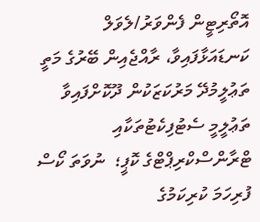އޮތޯރިޓީން ފެންވަރު/ލެވަލް ކަނޑައަޅާފައިވާ، ރާއްޖެއިން ބޭރުގެ މަތީ ތަޢުލީމުދޭ މަރުކަޒަކުން ދޫކޮށްފައިވާ ތަޢުލީމީ ސެޓުފިކެޓުތަކާއި ޓްރާންސްކްރިޕްޓްގެ ކޮޕީ؛  ނުވަތަ ކޯސް ފުރިހަމަ ކުރިކަމުގެ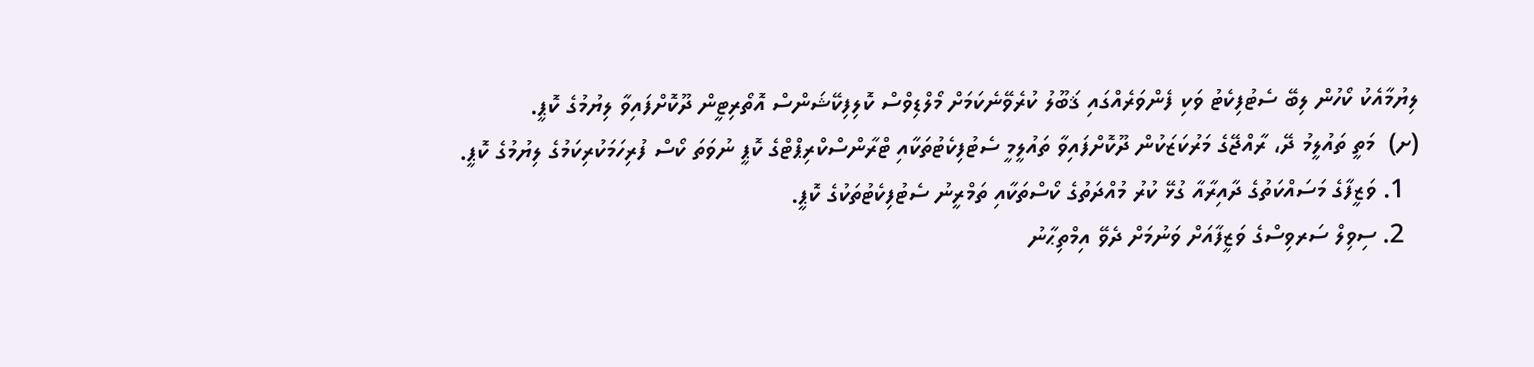ލިޔުމާއެކު ކޯހުން ލިބޭ ސެޓުފިކެޓު ވަކި ފެންވަރެއްގައި ޤަބޫލު ކުރެވޭނެކަމަށް މޯލްޑިވްސް ކޮލިފިކޭޝަންސް އޮތޯރިޓީން ދޫކޮށްފައިވާ ލިޔުމުގެ ކޮޕީ.
(ށ)  މަތީ ތައުލީމު ދޭ، ރާއްޖޭގެ މަރުކަޒަކުން ދޫކޮށްފައިވާ ތައުލީމީ ސެޓުފިކެޓުތަކާއި ޓްރާންސްކްރިޕްޓްގެ ކޮޕީ ނުވަތަ ކޯސް ފުރިހަމަކުރިކަމުގެ ލިޔުމުގެ ކޮޕީ.
  1. ވަޒީފާގެ މަސައްކަތުގެ ދާއިރާއާ ގުޅޭ ކުރު މުއްދަތުގެ ކޯސްތަކާއި ތަމްރީނު ސެޓުފިކެޓުތަކުގެ ކޮޕީ.
  2. ސިވިލް ސަރވިސްގެ ވަޒީފާއަށް ވަނުމަށް ދެވޭ އިމްތިޙާނު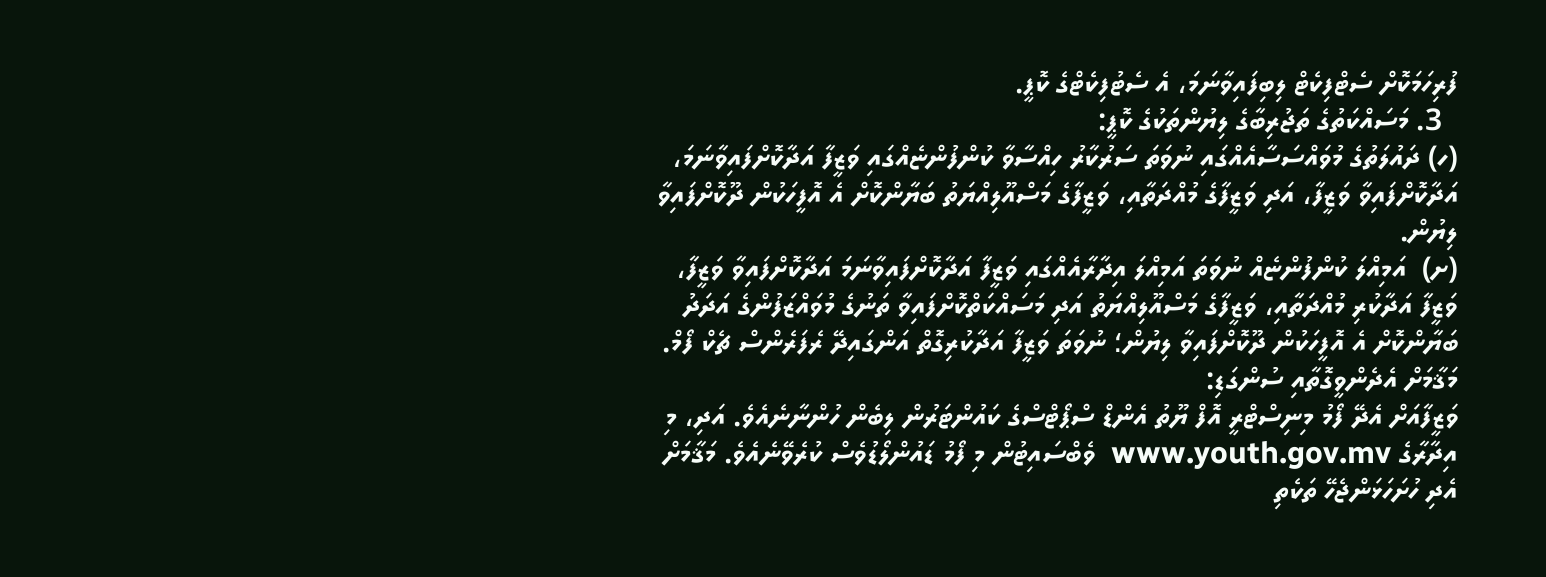ފުރިހަމަކޮށް ސެޓްފިކެޓް ލިބިފައިވާނަމަ، އެ ސެޓުފިކެޓްގެ ކޮޕީ.
  3. މަސައްކަތުގެ ތަޖުރިބާގެ ލިޔުންތަކުގެ ކޮޕީ:
(ހ) ދައުލަތުގެ މުވައްސަސާއެއްގައި ނުވަތަ ސަރުކާރު ހިއްސާވާ ކުންފުންޏެއްގައި ވަޒީފާ އަދާކޮށްފައިވާނަމަ، އަދާކޮށްފައިވާ ވަޒީފާ، އަދި ވަޒީފާގެ މުއްދަތާއި، ވަޒީފާގެ މަސްއޫލިއްޔަތު ބަޔާންކޮށް އެ އޮފީހަކުން ދޫކޮށްފައިވާ ލިޔުން.
(ށ)  އަމިއްލަ ކުންފުންޏެއް ނުވަތަ އަމިއްލަ އިދާރާއެއްގައި ވަޒީފާ އަދާކޮށްފައިވާނަމަ އަދާކޮށްފައިވާ ވަޒީފާ، ވަޒީފާ އަދާކުރި މުއްދަތާއި، ވަޒީފާގެ މަސްއޫލިއްޔަތު އަދި މަސައްކަތްކޮށްފައިވާ ތަނުގެ މުވައްޒަފުންގެ އަދަދު ބަޔާންކޮށް އެ އޮފީހަކުން ދޫކޮށްފައިވާ ލިޔުން؛ ނުވަތަ ވަޒީފާ އަދާކުރިގޮތް އަންގައިދޭ ރެފަރެންސް ޗެކް ފޯމް.
މަޤާމަށް އެދެންވީގޮތާއި ސުންގަޑި:
ވަޒީފާއަށް އެދޭ ފޯމު މިނިސްޓްރީ އޮފް ޔޫތު އެންޑް ސްޕޯޓްސްގެ ކައުންޓަރުން ލިބެން ހުންނާނެއެވެ. އަދި، މި އިދާރާގެ www.youth.gov.mv  ވެބްސައިޓުން މި ފޯމު ޑައުންލޯޑުވެސް ކުރެވޭނެއެވެ. މަޤާމަށް އެދި ހުށަހަޅަންޖެހޭ ތަކެތި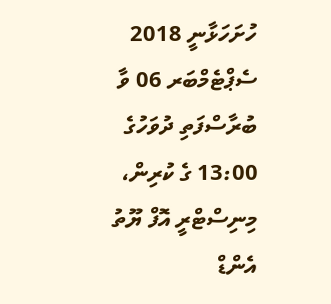ހުށަހަޅާނީ 2018 ސެޕްޓެމްބަރ 06 ވާ ބުރާސްފަތި ދުވަހުގެ 13:00 ގެ ކުރިން، މިނިސްޓްރީ އޮފް ޔޫތު އެންޑް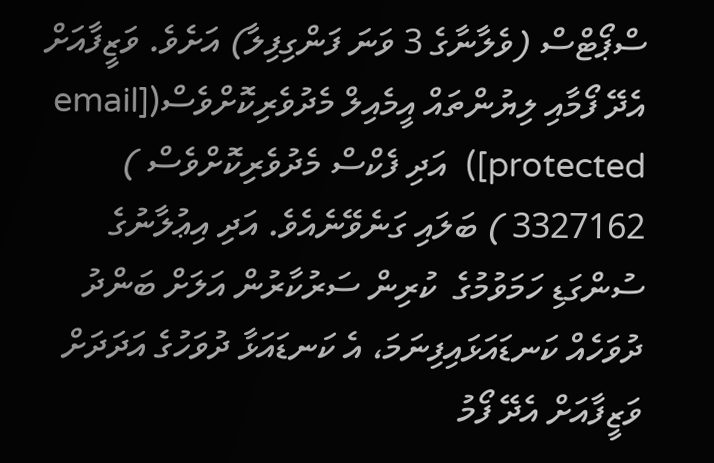ސްޕޯޓްސް (ވެލާނާގެ 3 ވަނަ ފަންގިފިލާ) އަށެވެ. ވަޒީފާއަށް އެދޭ ފޯމާއި ލިޔުންތައް އީމެއިލް މެދުވެރިކޮށްވެސް([email protected])  އަދި ފެކްސް މެދުވެރިކޮށްވެސް ) 3327162 ) ބަލައި ގަނެވޭނެއެވެ. އަދި އިޢުލާނުގެ ސުންގަޑި ހަމަވުމުގެ  ކުރިން ސަރުކާރުން އަލަށް ބަންދު ދުވަހެއް ކަނޑައަޅައިފިނަމަ، އެ ކަނޑައަޅާ ދުވަހުގެ އަދަދަށް ވަޒީފާއަށް އެދޭ ފޯމު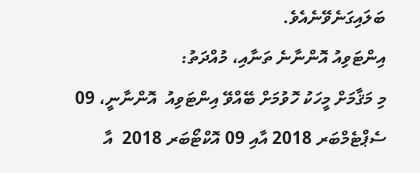ބަލައިގަނެވޭނެއެވެ.
އިންޓަވިއު އޮންނާނެ ތަނާއި، މުއްދަތު:
މި މަޤާމަށް މީހަކު ހޮވުމަށް ބޭއްވޭ އިންޓަވިއު  އޮންނާނީ، 09 ސެޕްޓެމްބަރ 2018 އާއި 09 އޮކްޓޯބަރ 2018  އާ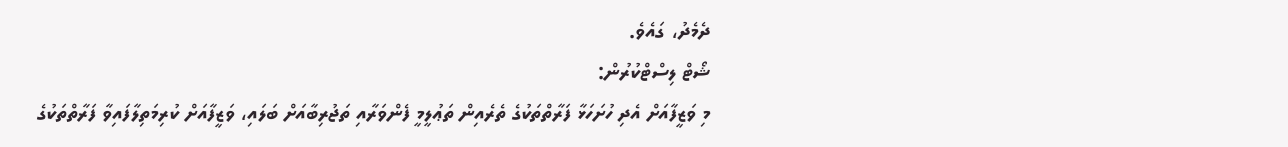ދެމެދު، ގައެވެ.
ޝޯޓް ލިސްޓްކުރުން:
މި ވަޒީފާއަށް އެދި ހުށަހަޅާ ފަރާތްތަކުގެ ތެރެއިން ތަޢުލީމީ ފެންވަރާއި ތަޖުރިބާއަށް ބަލައި، ވަޒީފާއަށް ކުރިމަތިލާފައިވާ ފަރާތްތަކުގެ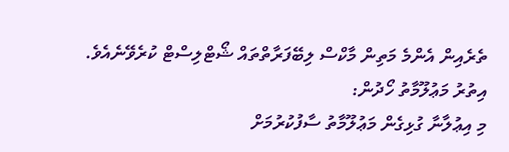ތެރެއިން އެންމެ މަތިން މާކްސް ލިބޭފަރާތްތައް ޝޯޓްލިސްޓް ކުރެވޭނެއެވެ.
އިތުރު މަޢުލޫމާތު ހޯދުން:
މި އިޢުލާނާ ގުޅިގެން މަޢުލޫމާތު ސާފުކުރުމަށް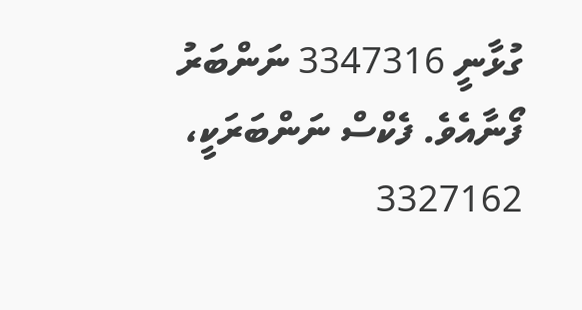ގުޅާނީ 3347316 ނަންބަރު ފޯނާއެވެ. ފެކްސް ނަންބަރަކީ، 3327162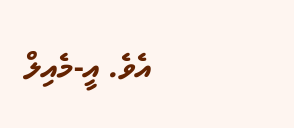އެވެ. އީ-މެއިލް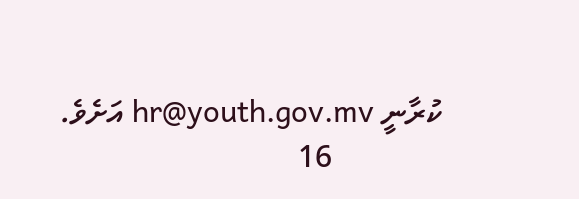ކުރާނީ hr@youth.gov.mv އަށެވެ.
              16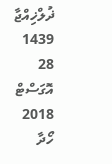ޛުލްޚިއްޖާ 1439
28 އޮގަސްޓް 2018
ހޯދާ